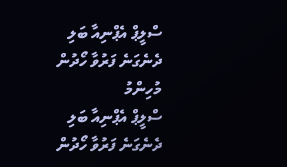ސްލީޕް އެޕްނިއާ ބަލި ދެނެގަނެ ފަރުވާ ހޯދުން މުހިންމު
ސްލީޕް އެޕްނިއާ ބަލި ދެނެގަނެ ފަރުވާ ހޯދުން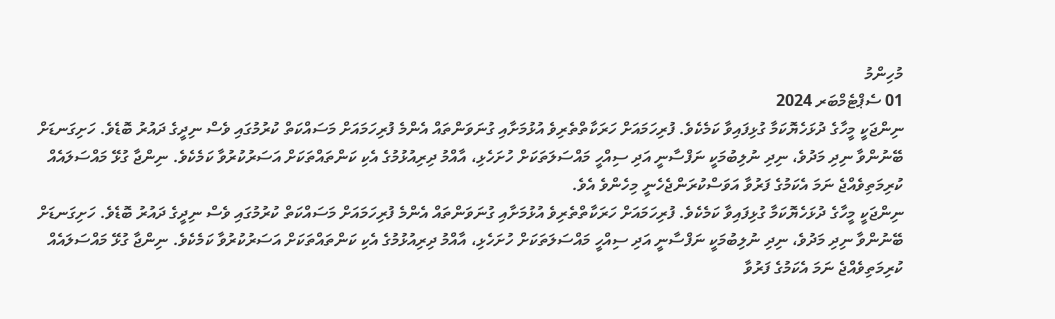މުހިންމު
01 ސެޕްޓެމްބަރ 2024
ނިންޖަކީ މީހާގެ ދުޅަހެޔޮކަމާ ގުޅިފައިވާ ކަމެކެވެ. ފުރިހަމައަށް ހަރަކާތްތެރިވެ އުޅުމަށާއި ގުނަވަންތައް އެންމެ ފުރިހަމައަށް މަސައްކަތް ކުރުމުގައި ވެސް ނިދީގެ ދައުރު ބޮޑެވެ. ހަށިގަނޑަށް ބޭނުންވާ ނިދި މަދުވެ، ނިދި ނުލިބުމަކީ ނަފްސާނީ އަދި ސިއްހީ މައްސަލަތަކަށް ހުށަހެޅި، އާއްމު ދިރިއުޅުމުގެ އެކި ކަންތައްތަކަށް އަސަރުކުރުވާ ކަމެކެވެ. ނިންޖާ ގުޅޭ މައްސަލައެއް ކުރިމަތިވެއްޖެ ނަމަ އެކަމުގެ ފަރުވާ އަވަސްކުރަންޖެހެނީ މިހެންވެ އެވެ.
ނިންޖަކީ މީހާގެ ދުޅަހެޔޮކަމާ ގުޅިފައިވާ ކަމެކެވެ. ފުރިހަމައަށް ހަރަކާތްތެރިވެ އުޅުމަށާއި ގުނަވަންތައް އެންމެ ފުރިހަމައަށް މަސައްކަތް ކުރުމުގައި ވެސް ނިދީގެ ދައުރު ބޮޑެވެ. ހަށިގަނޑަށް ބޭނުންވާ ނިދި މަދުވެ، ނިދި ނުލިބުމަކީ ނަފްސާނީ އަދި ސިއްހީ މައްސަލަތަކަށް ހުށަހެޅި، އާއްމު ދިރިއުޅުމުގެ އެކި ކަންތައްތަކަށް އަސަރުކުރުވާ ކަމެކެވެ. ނިންޖާ ގުޅޭ މައްސަލައެއް ކުރިމަތިވެއްޖެ ނަމަ އެކަމުގެ ފަރުވާ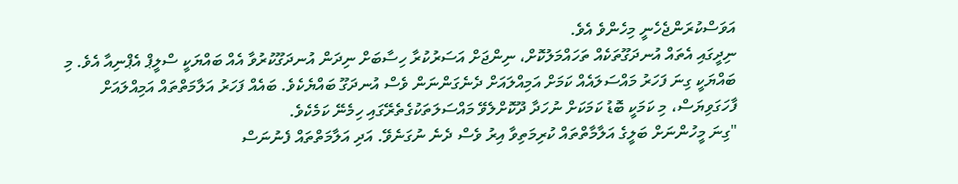އަވަސްކުރަންޖެހެނީ މިހެންވެ އެވެ.
ނިދީގައި އެތައް އުނދަގޫތަކެއް ތަހައްމަލުކޮށް، ނިންޖަށް އަސަރުކުރާ ހިސާބަށް ނިދަން އުނދަގޫކުރުވާ އެއް ބައްޔަކީ ސްލީޕް އެޕްނިއާ އެވެ. މި ބައްޔަކީ ގިނަ ފަހަރު މައްސަލައެއް ކަމަށް އަމިއްލައަށް ދެނެގަންނަން ވެސް އުނދަގޫ ބައްޔެކެވެ. ބައެއް ފަހަރު އަލާމަތްތައް އަމިއްލައަށް ފާހަގަވިޔަސް، މި ކަމަކީ ބޮޑު ކަމަކަށް ނުހަދާ ދޫކޮށްލެވޭ މައްސަލަތަކުގެތެރޭގައި ހިމެނޭ ކަމެކެވެ.
"ގިނަ މީހުންނަށް ބަލީގެ އަލާމާތްތައް ކުރިމަތިވާ އިރު ވެސް ދެނެ ނުގަނެވޭ. އަދި އަލާމަތްތައް ފެނުނަސް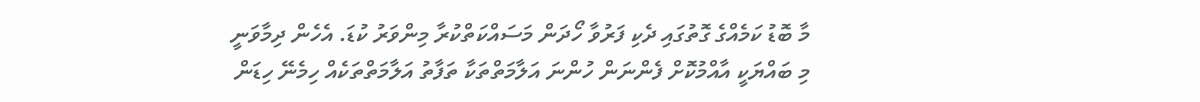މާ ބޮޑު ކަމެއްގެ ގޮތުގައި ދެކި ފަރުވާ ހޯދަން މަސައްކަތްކުރާ މިންވަރު ކުޑަ. އެހެން ދިމާވަނީ މި ބައްޔަކީ އާއްމުކޮށް ފެންނަން ހުންނަ އަލާމަތްތަކާ ތަފާތު އަލާމަތްތަކެއް ހިމެނޭ ހިޑަން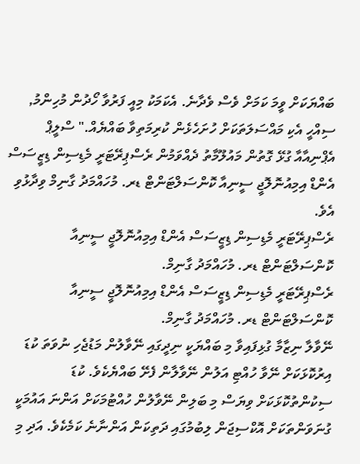ބައްޔަކަށް ވީމަ ކަމަށް ވެސް ވެދާނެ. އެކަމަކު މިއީ ފަރުވާ ހޯދުން މުހިންމު, ސިއްހީ އެކި މައްސަލަތަކަށް ހުށަހެޅެން ކުރިމަތިވާ ބައްޔެއް." ސްލީޕް އެޕްނިއާއާ ގުޅޭ ގޮތުން މައުލޫމާތު ދެއްވަމުން ރެސްޕިރޭޓަރީ މެޑިސިން ޑިޒީސަސް އެންޑް އިމިއުނޮލޮޖީ ސީނިއާ ކޮންސަލްޓަންޓް ޑރ. މުހައްމަދު ގާނިމް ވިދާޅުވި އެވެ.
ރެސްޕިރޭޓަރީ މެޑިސިން ޑިޒީސަސް އެންޑް އިމިއުނޮލޮޖީ ސީނިއާ ކޮންސަލްޓަންޓް ޑރ. މުހައްމަދު ގާނިމް.
ރެސްޕިރޭޓަރީ މެޑިސިން ޑިޒީސަސް އެންޑް އިމިއުނޮލޮޖީ ސީނިއާ ކޮންސަލްޓަންޓް ޑރ. މުހައްމަދު ގާނިމް.
ނޭވާލާ ނިޒާމާ ގުޅިފައިވާ މި ބައްޔަކީ ނިދީގައި ނޭވާލުން މަޑުޖެހި ނުވަތަ ކުޑަ އިރުކޮޅަކަށް ނޭވާ ހުއްޓި އަލުން ނޭވާލާން ފެށޭ ބައްޔެކެވެ. ކުޑަ ސިކުންތުކޮޅަކަށް ވިޔަސް މި ބަލިން ނޭވާލުން ހުއްޓުމަކަށް އަންނަ އައުމަކީ ގުނަވަންތަކަށް އޮކްސިޖަން ލިބުމުގައި ދަތިކަން އަންނާނެ ކަމެކެވެ. އަދި މި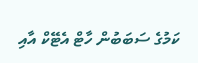ކަމުގެ ސަބަބުން ހާޓް އެޓޭކް އާއި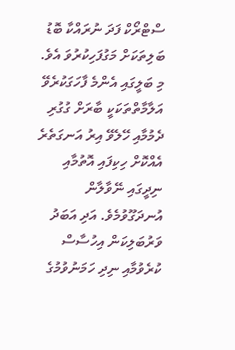ސްޓްރޯކް ފަދަ ނުރައްކާ ބޮޑު ބަލިތަކަށް މަގުފަހިކުރުވަ އެވެ.
މި ބަލީގައި އެންމެ ފާހަގަކުރެވޭ އަލާމާތްތަކަކީ ބާރަށް ގުގުރި ދެމުމާއި ހޭލެވޭ އިރު އަނގަތެރެ އެއްކޮށް ހިކިފައި އޮތުމާއި ނިދީގައި ނޭވާލާން އުނދަގޫވުމެވެ. އަދި އަބަދު ވަރުބަލިކަން އިހުސާސް ކުރެވުމާއި ނިދި ހަމަނުވުމުގެ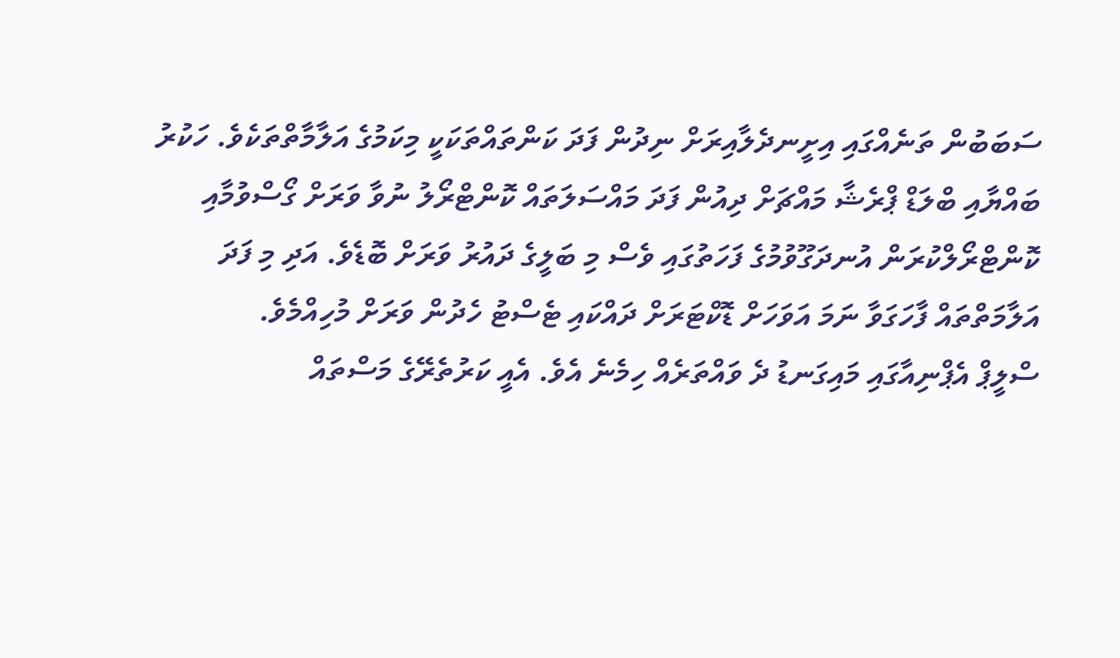ސަބަބުން ތަނެއްގައި އިށީނދެލާއިރަށް ނިދުން ފަދަ ކަންތައްތަކަކީ މިކަމުގެ އަލާމާތްތަކެވެ. ހަކުރު ބައްޔާއި ބްލަޑް ޕްރެޝާ މައްޗަށް ދިއުން ފަދަ މައްސަލަތައް ކޮންޓްރޯލު ނުވާ ވަރަށް ގޯސްވުމާއި ކޮންޓްރޯލްކުރަން އުނދަގޫވުމުގެ ފަހަތުގައި ވެސް މި ބަލީގެ ދައުރު ވަރަށް ބޮޑެވެ. އަދި މި ފަދަ އަލާމަތްތައް ފާހަގަވާ ނަމަ އަވަހަށް ޑޮކްޓަރަށް ދައްކައި ޓެސްޓު ހެދުން ވަރަށް މުހިއްމެވެ.
ސްލީޕް އެޕްނިއާގައި މައިގަނޑު ދެ ވައްތަރެއް ހިމެނެ އެވެ. އެއީ ކަރުތެރޭގެ މަސްތައް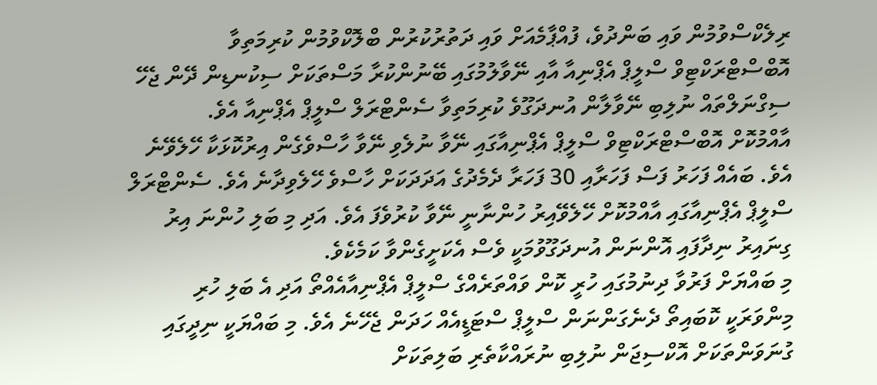ރިލެކްސްވުމުން ވައި ބަންދުވެ، ފުއްޕާމެއަށް ވައި ދަތުރުކުރުން ބްލޮކްވުމުން ކުރިމަތިވާ އޮބްސްޓްރަކްޓިވް ސްލީޕް އެޕްނިއާ އާއި ނޭވާލުމުގައި ބޭނުންކުރާ މަސްތަކަށް ސިކުނޑިން ދޭން ޖެހޭ ސިގްނަލްތައް ނުލިބި ނޭވާލާން އުނދަގޫވެ ކުރިމަތިވާ ސެންޓްރަލް ސްލީޕް އެޕްނިއާ އެވެ.
އާއްމުކޮށް އޮބްސްޓްރަކްޓިވް ސްލީޕް އެޕްނިއާގައި ނޭވާ ނުލެވި ނޭވާ ހާސްވެގެން އިރުކޮޅަކާ ހޭލެވޭނެ އެވެ. ބައެއް ފަހަރު ފަސް ފަހަރާއި 30 ފަހަރާ ދެމެދުގެ އަދަދަކަށް ހާސްވެ ހޭލެވިދާނެ އެވެ. ސެންޓްރަލް ސްލީޕް އެޕްނިއާގައި އާއްމުކޮށް ހޭލެވޭއިރު ހުންނާނީ ނޭވާ ކުރުވެފަ އެވެ. އަދި މި ބަލި ހުންނަ އިރު ގިނައިރު ނިދާފައި އޮންނަން އުނދަގޫވުމަކީ ވެސް އެކަށީގެންވާ ކަމެކެވެ.
މި ބައްޔަށް ފަރުވާ ދިނުމުގައި ހުރީ ކޮން ވައްތަރެއްގެ ސްލީޕް އެޕްނިއާއެއްތޯ އަދި އެ ބަލި ހުރި މިންވަރަކީ ކޮބައިތޯ ދެނެގަންނަން ސްލީޕް ސްޓަޑީއެއް ހަދަން ޖެހޭނެ އެވެ. މި ބައްޔަކީ ނިދީގައި ގުނަވަންތަކަށް އޮކްސިޖަން ނުލިބި ނުރައްކާތެރި ބަލިތަކަށް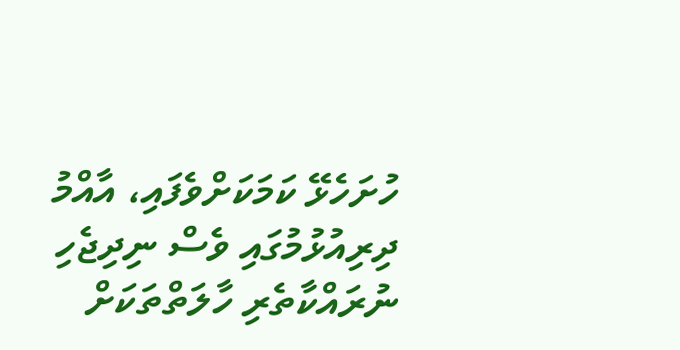ހުށަހެޅޭ ކަމަކަށްވެފައި، އާއްމު ދިރިއުޅުމުގައި ވެސް ނިދިޖެހި ނުރައްކާތެރި ހާލަތްތަކަށް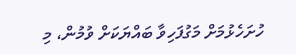ހުށަހެޅުމަށް މަގުފަހިވާ ބައްޔަކަށް ވުމުން، މި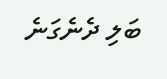ބަލި ދެނެގަނެ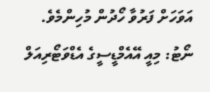އަވަހަށް ފަރުވާ ހޯދުން މުހިންމެވެ.
ނޯޓު: މިއީ އޭއެމްޑީސީގެ އެޑްވަޓޯރިއަލް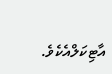އާޓިކަލްއެކެވެ.